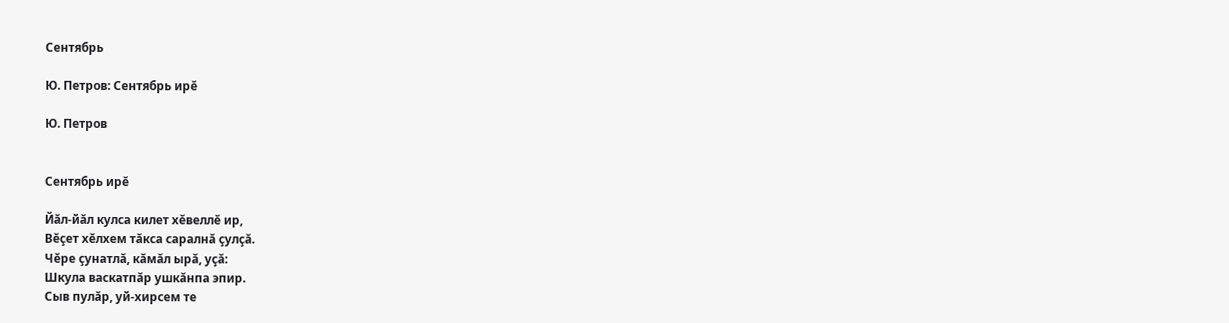Сентябрь

Ю. Петров: Сентябрь ирĕ

Ю. Петров


Сентябрь ирĕ

Йăл-йăл кулса килет хĕвеллĕ ир,
Вĕçет хĕлхем тăкса саралнă çулçă.
Чĕре çунатлă, кăмăл ырă, уçă:
Шкула васкатпăр ушкăнпа эпир.
Сыв пулăр, уй-хирсем те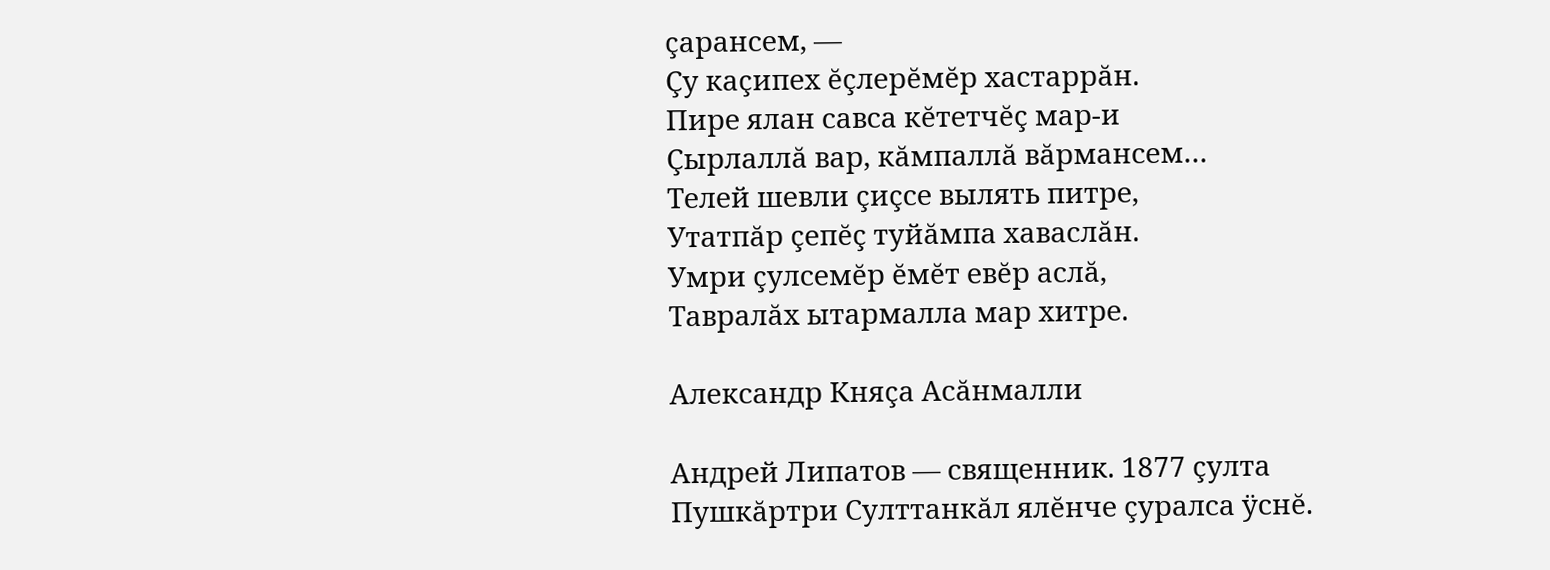çарансем, —
Çу каçипех ĕçлерĕмĕр хастаррăн.
Пире ялан савса кĕтетчĕç мар-и
Çырлаллă вар, кăмпаллă вăрмансем…
Телей шевли çиçсе вылять питре,
Утатпăр çепĕç туйăмпа хаваслăн.
Умри çулсемĕр ĕмĕт евĕр аслă,
Тавралăх ытармалла мар хитре.

Александр Княçа Асăнмалли

Андрей Липатов — священник. 1877 çулта Пушкăртри Султтанкăл ялĕнче çуралса ÿснĕ.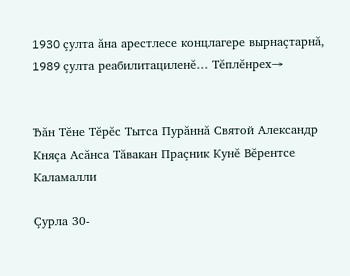1930 çулта ăна арестлесе концлагере вырнаçтарнă, 1989 çулта реабилитациленĕ… Тĕплĕнрех→


Ђăн Тĕне Тĕрĕс Тытса Пурăннă Святой Александр Княçа Асăнса Тăвакан Праçник Кунĕ Вĕрентсе Каламалли

Çурла 30-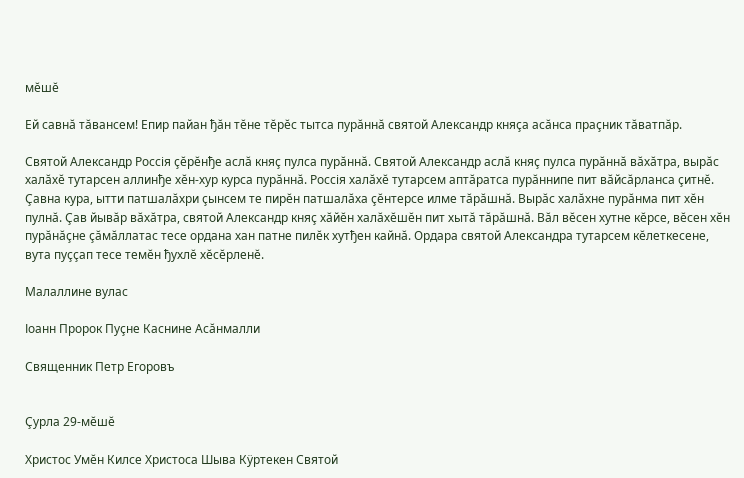мĕшĕ

Ей савнă тăвансем! Епир пайан ђăн тĕне тĕрĕс тытса пурăннă святой Александр княçа асăнса праçник тăватпăр.

Святой Александр Россія çĕрĕнђе аслă княç пулса пурăннă. Святой Александр аслă княç пулса пурăннă вăхăтра, вырăс халăхĕ тутарсен аллинђе хĕн-хур курса пурăннă. Россія халăхĕ тутарсем аптăратса пурăннипе пит вăйсăрланса çитнĕ. Çавна кура, ытти патшалăхри çынсем те пирĕн патшалăха çĕнтерсе илме тăрăшнă. Вырăс халăхне пурăнма пит хĕн пулнă. Çав йывăр вăхăтра, святой Александр княç хăйĕн халăхĕшĕн пит хытă тăрăшнă. Вăл вĕсен хутне кĕрсе, вĕсен хĕн пурăнăçне çăмăллатас тесе ордана хан патне пилĕк хутђен кайнă. Ордара святой Александра тутарсем кĕлеткесене, вута пуççап тесе темĕн ђухлĕ хĕсĕрленĕ.

Малаллине вулас

Іоанн Пророк Пуçне Каснине Асăнмалли

Священник Петр Егоровъ


Çурла 29-мĕшĕ

Христос Умĕн Килсе Христоса Шыва Кÿртекен Святой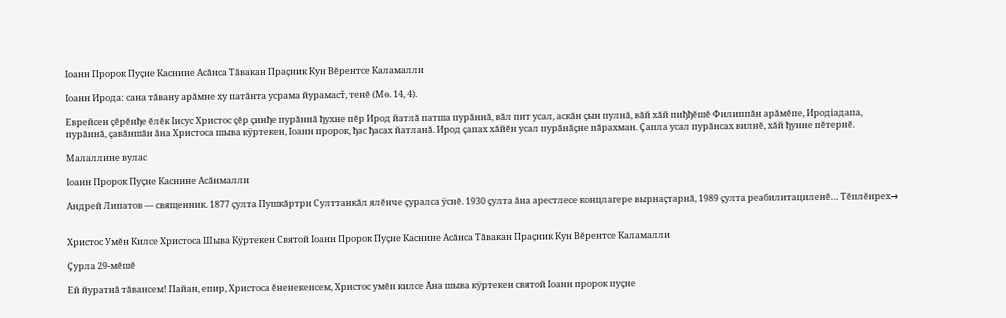Іоанн Пророк Пуçне Каснине Асăнса Тăвакан Праçник Кун Вĕрентсе Каламалли

Іоанн Ирода: сана тăвану арăмне ху патăнта усрама йурамаст̌, тенĕ (Мѳ. 14, 4).

Еврейсен çĕрĕнђе ĕлĕк Іисус Христос çĕр çинђе пурăннă ђухне пĕр Ирод йатлă патша пурăннă, вăл пит усал, аскăн çын пулнă, вăй хăй пиђђĕшĕ Филиппăн арăмĕпе, Иродіадапа, пурăннă, çавăншăн ăна Христоса шыва кÿртекен, Іоанн пророк, ђас ђасах йатланă. Ирод çапах хăйĕн усал пурăнăçне пăрахман. Çапла усал пурăнсах вилнĕ, хăй ђунне пĕтернĕ.

Малаллине вулас

Іоанн Пророк Пуçне Каснине Асăнмалли

Андрей Липатов — священник. 1877 çулта Пушкăртри Султтанкăл ялĕнче çуралса ÿснĕ. 1930 çулта ăна арестлесе концлагере вырнаçтарнă, 1989 çулта реабилитациленĕ… Тĕплĕнрех→


Христос Умĕн Килсе Христоса Шыва Кÿртекен Святой Іоанн Пророк Пуçне Каснине Асăнса Тăвакан Праçник Кун Вĕрентсе Каламалли

Çурла 29-мĕшĕ

Ей йуратнă тăвансем! Пайан, епир, Христоса ĕненекенсем, Христос умĕн килсе Ăна шыва кÿртекен святой Іоанн пророк пуçне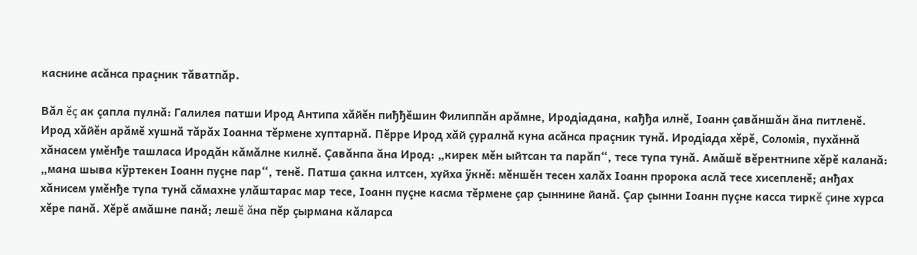каснине асăнса праçник тăватпăр.

Вăл ĕç ак çапла пулнă: Галилея патши Ирод Антипа хăйĕн пиђђĕшин Филиппăн арăмне, Иродіадана, кађђа илнĕ, Іоанн çавăншăн ăна питленĕ. Ирод хăйĕн арăмĕ хушнă тăрăх Іоанна тĕрмене хуптарнă. Пĕрре Ирод хăй çуралнă куна асăнса праçник тунă. Иродіада хĕрĕ, Соломія, пухăннă хăнасем умĕнђе ташласа Иродăн кăмăлне килнĕ. Çавăнпа ăна Ирод: „кирек мĕн ыйтсан та парăп“, тесе тупа тунă. Амăшĕ вĕрентнипе хĕрĕ каланă: „мана шыва кÿртекен Іоанн пуçне пар“, тенĕ. Патша çакна илтсен, хуйха ÿкнĕ: мĕншĕн тесен халăх Іоанн пророка аслă тесе хисепленĕ; анђах хăнисем умĕнђе тупа тунă сăмахне улăштарас мар тесе, Іоанн пуçне касма тĕрмене çар çыннине йанă. Çар çынни Іоанн пуçне касса тиркĕ çине хурса хĕре панă. Хĕрĕ амăшне панă; лешĕ ăна пĕр çырмана кăларса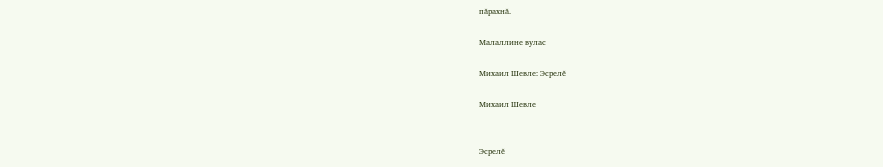пăрахнă.

Малаллине вулас

Михаил Шевле: Эсрелĕ

Михаил Шевле


Эсрелĕ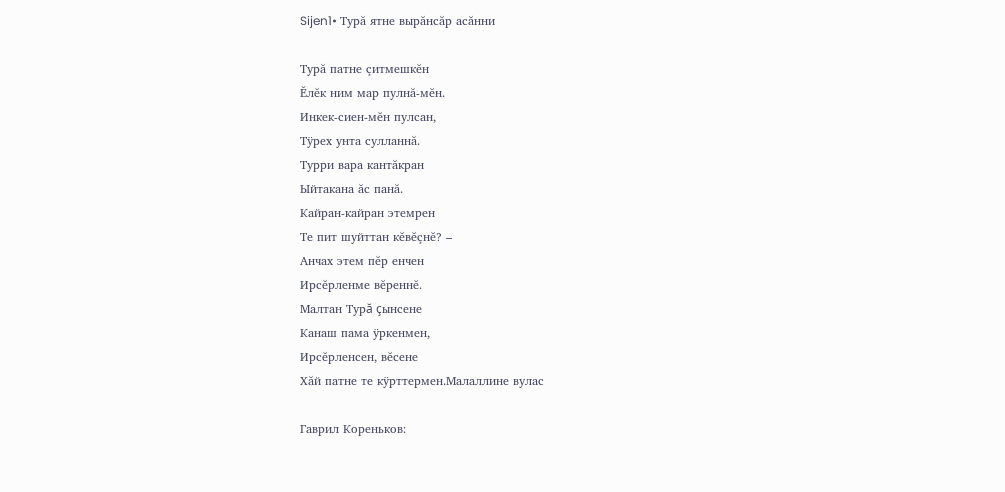Sijen1• Турă ятне вырăнсăр асăнни

Турă патне çитмешкĕн
Ĕлĕк ним мар пулнă-мĕн.
Инкек-сиен-мĕн пулсан,
Тÿрех унта сулланнă.
Турри вара кантăкран
Ыйтакана ăс панă.
Кайран-кайран этемрен
Те пит шуйттан кĕвĕçнĕ? –
Анчах этем пĕр енчен
Ирсĕрленме вĕреннĕ.
Малтан Турă çынсене
Канаш пама ÿркенмен,
Ирсĕрленсен, вĕсене
Хăй патне те кÿрттермен.Малаллине вулас

Гаврил Кореньков: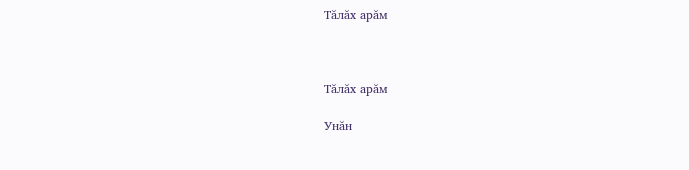Тăлăх арăм



Тăлăх арăм

Унăн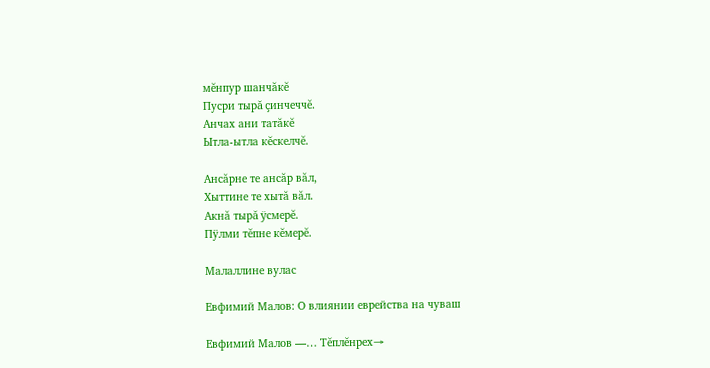мĕнпур шанчăкĕ
Пусри тырă çинчеччĕ.
Анчах ани татăкĕ
Ытла-ытла кĕскелчĕ.

Ансăрне те ансăр вăл,
Хыттине те хытă вăл.
Акнă тырă ÿсмерĕ.
Пÿлми тĕпне кĕмерĕ.

Малаллине вулас

Евфимий Малов: О влиянии еврейства на чуваш

Евфимий Малов —… Тĕплĕнрех→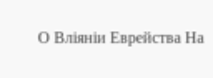О Вліяніи Еврейства На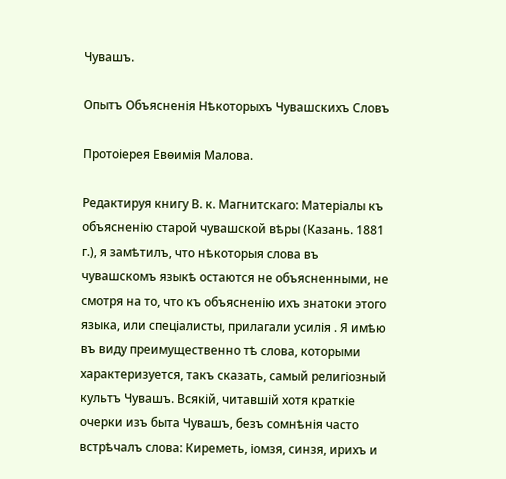Чувашъ.

Опытъ Объясненія Нѣкоторыхъ Чувашскихъ Словъ

Протоіерея Евѳимія Малова.

Редактируя книгу В. к. Магнитскаго: Матеріалы къ объясненію старой чувашской вѣры (Казань. 1881 г.), я замѣтилъ, что нѣкоторыя слова въ чувашскомъ языкѣ остаются не объясненными, не смотря на то, что къ объясненію ихъ знатоки этого языка, или спеціалисты, прилагали усилія . Я имѣю въ виду преимущественно тѣ слова, которыми характеризуется, такъ сказать, самый религіозный культъ Чувашъ. Всякій, читавшій хотя краткіе очерки изъ быта Чувашъ, безъ сомнѣнія часто встрѣчалъ слова: Киреметь, іомзя, синзя, ирихъ и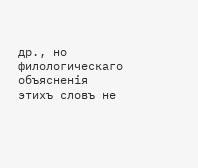др., но филологическаго объясненія этихъ словъ не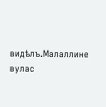видѣлъ.Малаллине вулас